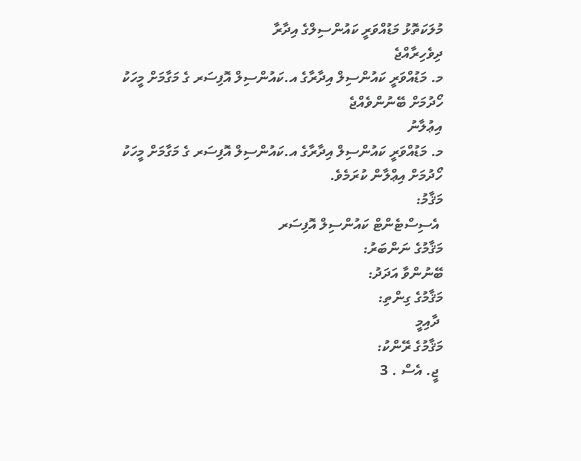މުލަކަތޮޅު މަޑުއްވަރީ ކައުންސިލްގެ އިދާރާ
ދިވެހިރާއްޖެ
މ. މަޑުއްވަރީ ކައުންސިލް އިދާރާގެ އ.ކައުންސިލް އޮފިސަރ ގެ މަގާމަށް މީހަކު ހޯދުމަށް ބޭނުންވެއްޖެ
އިޢުލާނު
މ. މަޑުއްވަރީ ކައުންސިލް އިދާރާގެ އ.ކައުންސިލް އޮފިސަރ ގެ މަގާމަށް މީހަކު ހޯދުމަށް އިޢްލާން ކުރަމެވެ.
މަޤާމު:
 އެސިސްޓެންޓް ކައުންސިލް އޮފިސަރ
މަޤާމުގެ ނަންބަރު:
ބޭނުންވާ އަދަދު:
މަޤާމުގެ ގިންތި:
 ދާއިމީ
މަޤާމުގެ ރޭންކު:
 ޖީ. އެސް . 3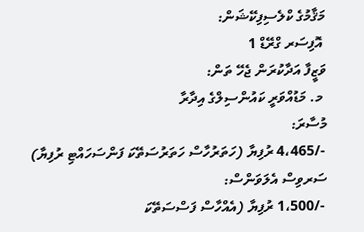މަޤާމުގެ ކްލެސިފިކޭޝަން:
 އޮފިސަރ ގްރޭޑް 1
ވަޒީފާ އަދާކުރަން ޖެހޭ ތަން:
 މ. މަޑުއްވަރީ ކައުންސިލްގެ އިދާރާ
މުސާރަ:
 -/4،465 ރުފިޔާ (ހަތަރުހާސް ހަތަރުސަތޭކަ ފަންސަހައްޓި ރުފިޔާ)
ސަރވިސް އެލަވަންސް:
 -/1،500 ރުފިޔާ (އެއްހާސް ފަސްސަތޭކަ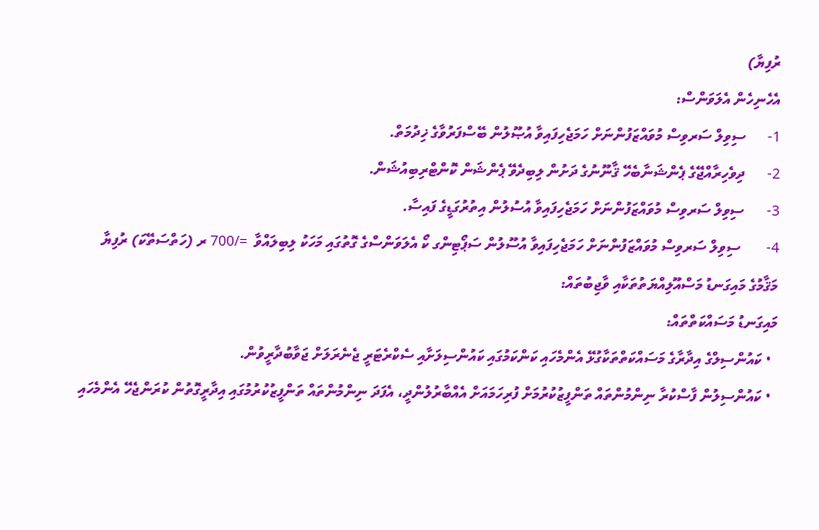ރުފިޔާ)
އެހެނިހެން އެލަވަންސް:
1-      ސިވިލް ސަރވިސް މުވައްޒަފުންނަށް ހަމަޖެހިފައިވާ އުޞޫލުން ބޭސްފަރުވާގެ ޚިދުމަތް.
2-      ދިވެހިރާއްޖޭގެ ޕެންޝަނާބެހޭ ޤާނޫނުގެ ދަށުން ލިބިދެވޭ ޕެންޝަން ކޮންޓްރިބިއުޝަން.
3-      ސިވިލް ސަރވިސް މުވައްޒަފުންނަށް ހަމަޖެހިފައިވާ އުސުލުން އިތުރުގަޑީގެ ފައިސާ.
4-       ސިވިލް ސަރވިސް މުވައްޒަފުންނަށް ހަމަޖެހިފައިވާ އުސޫލުން ސަޕޯޓިންގ ކޯ އެލަވަންސްގެ ގޮތުގައި މަހަކު ލިބިލައްވާ  =/700 ރ (ހަތްސަތޭކަ) ރުފިޔާ
މަޤާމުގެ މައިގަނޑު މަސްއޫލިއްޔަތުތަކާއި ވާޖިބުތައް:
މައިގަނޑު މަސައްކަތްތައް:
  • ކައުންސިލްގެ އިދާރާގެ މަސައްކަތްތަކާގުޅޭ އެންމެހައި ކަންކަމުގައި ކައުންސިލަށާއި ސެކްރެޓަރީ ޖެނެރަލަށް ޖަވާބުދާރީވުން.
  • ކައުންސިލުން ފާސްކުރާ ނިންމުންތައް ތަންފީޒުކުރުމަށް ފުރިހަމައަށް އެއްބާރުލުންދީ، އެފަދަ ނިންމުންތައް ތަންފީޒުކުރުމުގައި އިދާރީގޮތުން ކުރަންޖެހޭ އެންމެހައި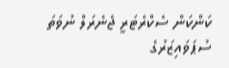ކަންކަން ސެކްރެޓަރީ ޖެނެރަލް ނުވަތަ ސުޕަވައިޒަރުގެ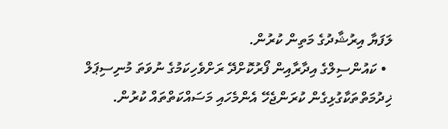ލަފަޔާ އިރުޝާދުގެ މަތިން ކުރުން.
  • ކައުންސިލްގެ އިދާރާއިން ފޯރުކޮށްދޭ ރަށްވެހިކަމުގެ ނުވަތަ މުނިސިޕަލް ޚިދުމަތްތަކާގުޅިގެން ކުރަންޖެހޭ އެންމެހައި މަސައްކަތްތައް ކުރުން.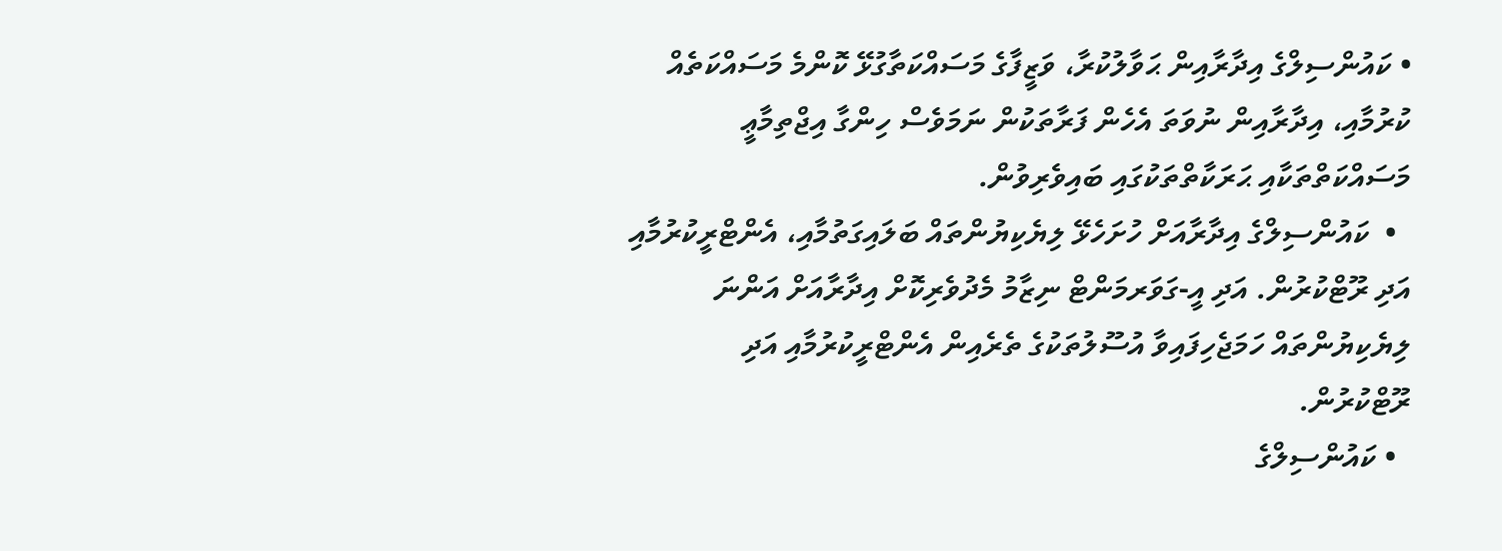• ކައުންސިލްގެ އިދާރާއިން ޙަވާލުކުރާ، ވަޒީފާގެ މަސައްކަތާގުޅޭ ކޮންމެ މަސައްކަތެއް ކުރުމާއި، އިދާރާއިން ނުވަތަ އެހެން ފަރާތަކުން ނަމަވެސް ހިންގާ އިޖްތިމާޢީ މަސައްކަތްތަކާއި ޙަރަކާތްތަކުގައި ބައިވެރިވުން.
  •  ކައުންސިލްގެ އިދާރާއަށް ހުށަހެޅޭ ލިޔެކިޔުންތައް ބަލައިގަތުމާއި، އެންޓްރީކުރުމާއި އަދި ރޫޓްކުރުން. އަދި އީ-ގަވަރމަންޓް ނިޒާމު މެދުވެރިކޮށް އިދާރާއަށް އަންނަ ލިޔެކިޔުންތައް ހަމަޖެހިފައިވާ އުސޫލުތަކުގެ ތެރެއިން އެންޓްރީކުރުމާއި އަދި ރޫޓްކުރުން.
  • ކައުންސިލްގެ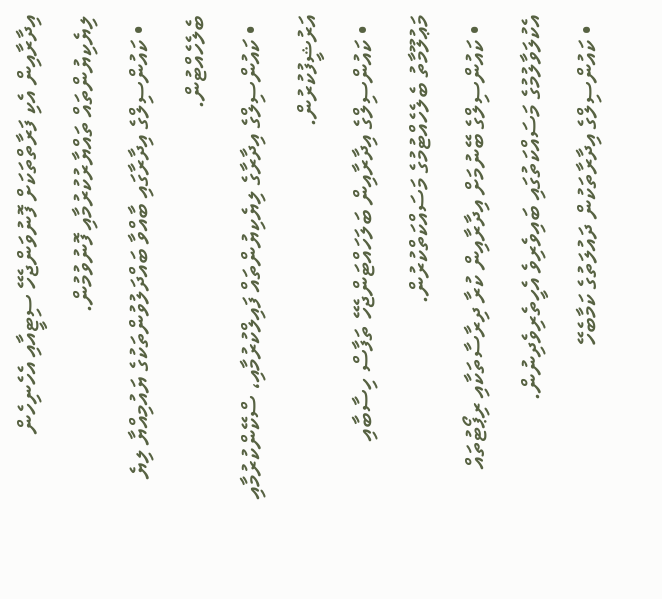އިދާރާއިން އެކި ފަރާތްތަކަށް ފޮނުވަންޖެހޭ ސިޓީއާއި އެހެނިހެން ލިޔެކިޔުންތައް ތައްޔާރުކުރުމާއި ފޮނުވުމުން.
  • ކައުންސިލްގެ އިދާރާގައި ބާއްވާ ބައްދަލުވުންތަކުގެ ޔައުމިއްޔާ ލިޔެ ބެލެހެއްޓުން.
  • ކައުންސިލްގެ އިދާރާގެ ލިޔެކިޔުންތައް ފައިލްކުރުމާއި، ސްކޭންކުރުމާއި އަރުޝީފުކުރުން.
  • ކައުންސިލްގެ އިދާރާއިން ބަލަހައްޓަންޖެހޭ ތަފާސް ހިސާބާއި މަޢުލޫމާތު ބެލެހެއްޓުމުގެ މަސައްކަތްކުރުން.
  • ކައުންސިލްގެ ބޭނުމަށް އިދާރާއިން ކުރާ ދިރާސާތަކާއި ރިޕޯޓުތައް އެކުލަވާލުމުގެ މަސައްކަތުގައި ބައިވެރިވެ އެހީތެރިވެދިނުން.
  • ކައުންސިލްގެ އިދާރާތަކުން ދައުލަތުގެ ކަމާބެހޭ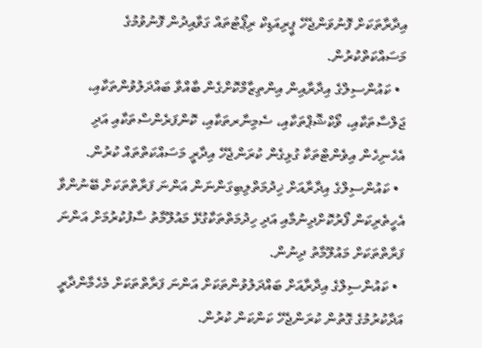އިދާރާތަކަށް ފޮނުވަންޖެހޭ ޕީރިއަޑިކް ރިޕޯޓުތައް ގަވާއިދުން ފޮނުވުމުގެ މަސައްކަތްކުރުން.
  • ކައުންސިލްގެ އިދާރާއިން އިންތިޒާމްކޮށްގެން ބާއްވާ ބައްދަލުވުންތަކާއި، ޖަލްސާތަކާއި، ވޯކްޝޮޕްތަކާއި، ސެމިނާރތަކާއި، ކޮންފަރެންސްތަކާއި އަދި އެހެނިހެން އިވެންޓްތަކާ ގުޅިގެން ކުރަންޖެހޭ އިދާރީ މަސައްކަތްތައް ކުރުން.
  • ކައުންސިލްގެ އިދާރާއަށް ޚިދުމަތްލިބިގަންނަން އަންނަ ފަރާތްތަކަށް ބޭނުންވާ އެހީތެރިކަން ފޯރުކޮށްދިނުމާއި އަދި ހިދުމަތްތަކާގުޅޭ މައުލޫމާތު ސާފުކުރުމަށް އަންނަ ފަރާތްތަކަށް މައުލޫމާތު ދިނުން.
  • ކައުންސިލްގެ އިދާރާއަށް ބައްދަލުވުންތަކަށް އަންނަ ފަރާތްތަކަށް މެހެމާންދާރީ އަދާކުރުމުގެ ގޮތުން ކުރަންޖެހޭ ކަންކަން ކުރުން.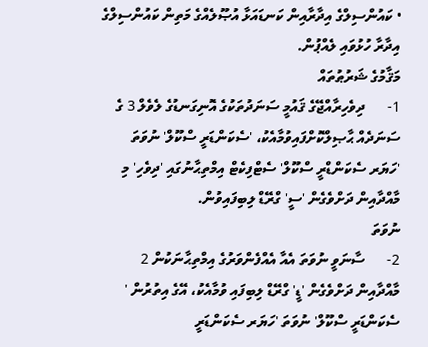• ކައުންސިލްގެ އިދާރާއިން ކަނޑައަޅާ އުޞޫލެއްގެ މަތިން ކައުންސިލްގެ އިދާރާ ހުޅުވައި ލެއްޕުން.
މަޤާމުގެ ޝަރުޠުތައް
1-      ދިވެހިރާއްޖޭގެ ޤައުމީ ސަނަދުތަކުގެ އޮނިގަނޑުގެ ލެވެލް 3 ގެ ސަނަދެއް ޙާޞިލްކޮށްފައިވުމާއެކު، 'ސެކަންޑަރީ ސްކޫލް' ނުވަތަ 'ހަޔަރ ސެކަންޑްރީ ސްކޫލް' ސެޓްފިކެޓް އިމްތިޙާނުގައި 'ދިވެހި' މި މާއްދާއިން ދަށްވެގެން 'ސީ' ގްރޭޑް ލިބިފައިވުން.
ނުވަތަ
2-      ސާނަވީ ނުވަތަ އެއާ އެއްފެންވަރުގެ އިމްތިޙާނަކުން 2 މާއްދާއިން ދަށްވެގެން 'ޑީ' ގްރޭޑް ލިބިފައި ވުމާއެކު، އޭގެ އިތުރުން ' ސެކަންޑަރީ ސްކޫލް' ނުވަތަ 'ހަޔަރ ސެކަންޑަރީ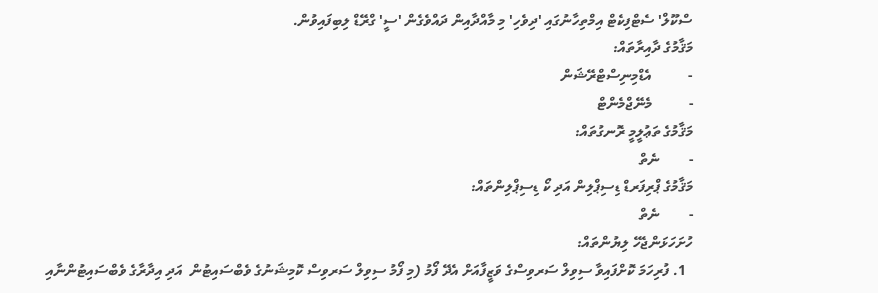ސްކޫލް' ސެޓްފިކެޓް އިމްތިހާނުގައި 'ދިވެހި' މި މާއްދާއިން ދައްވެގެން 'ސީ' ގްރޭޑް ލިބިފައިވުން.
މަޤާމުގެ ދާއިރާތައް:
-          އެޑްމިނިސްޓްރޭޝަން
-          މެނޭޖްމެންޓް
މަޤާމުގެ ތަޢުލީމީ ރޮނގުތައް:
-        ނެތް
މަޤާމުގެ ޕްރިފަރޑް ޑިސިޕްލިން އަދި ކޯ ޑިސިޕްލިންތައް:
-        ނެތް
ހުށަހަޅަންޖެހޭ ލިޔުންތައް:
  1. ފުރިހަމަ ކޮށްފައިވާ ސިވިލް ސަރވިސްގެ ވަޒީފާއަށް އެދޭ ފޯމު (މި ފޯމު ސިވިލް ސަރވިސް ކޮމިޝަނުގެ ވެބްސައިޓުން  އަދި އިދާރާގެ ވެބްސައިޓުންނާއި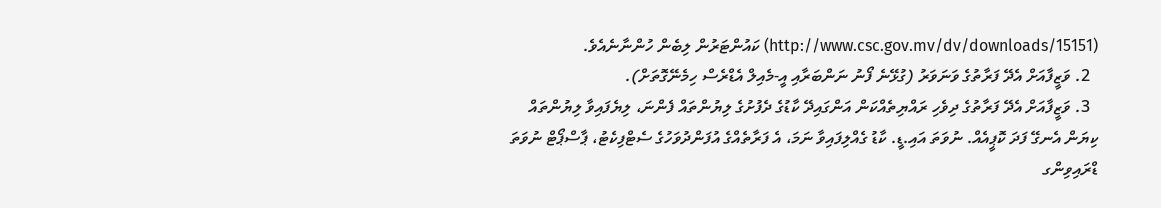(http://www.csc.gov.mv/dv/downloads/15151) ކައުންޓަރުން ލިބެން ހުންނާނެއެވެ.
  2. ވަޒީފާއަށް އެދޭ ފަރާތުގެ ވަނަވަރު (ގުޅޭނެ ފޯނު ނަންބަރާއި އީ-މެއިލް އެޑްރެސް ހިމެނޭގޮތަށް).
  3. ވަޒީފާއަށް އެދޭ ފަރާތުގެ ދިވެހި ރައްޔިތެއްކަން އަންގައިދޭ ކާޑުގެ ދެފުށުގެ ލިޔުންތައް ފެންނަ، ލިޔެފައިވާ ލިޔުންތައް ކިޔަން އެނގޭ ފަދަ ކޮޕީއެއް. ނުވަތަ އައި.ޑީ. ކާޑު ގެއްލިފައިވާ ނަމަ، އެ ފަރާތެއްގެ އުފަންދުވަހުގެ ސެޓްފިކެޓު، ޕާސްޕޯޓް ނުވަތަ ޑްރައިވިންގ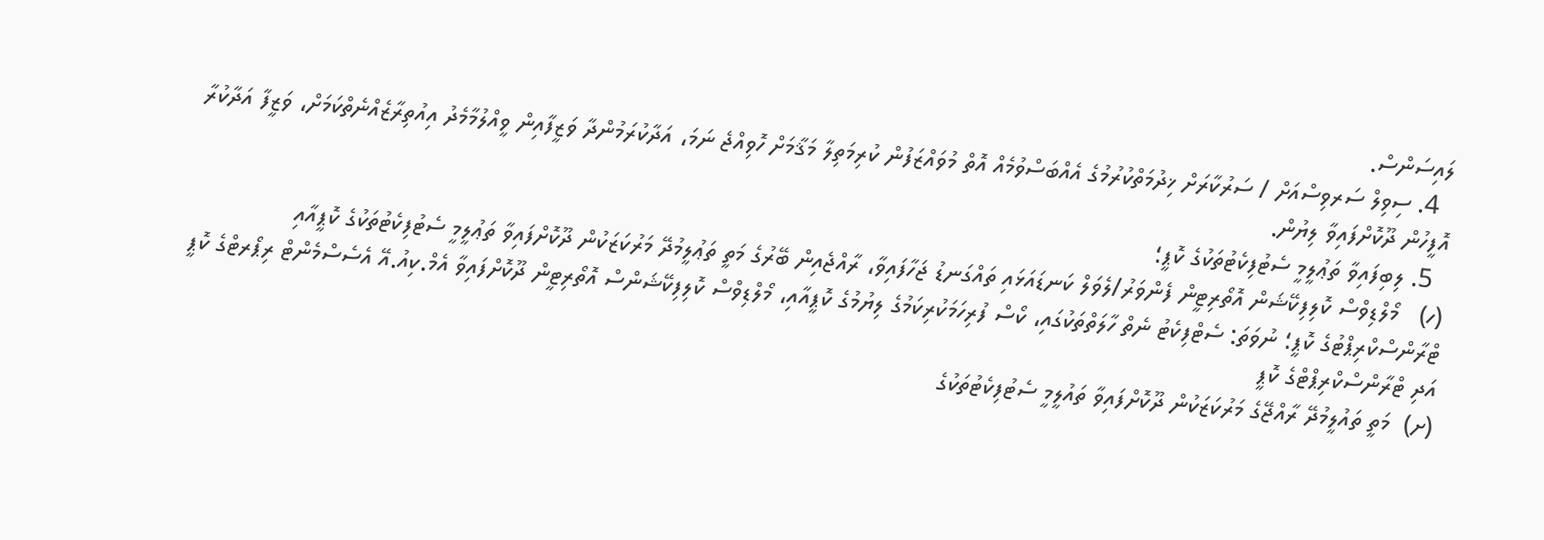ލައިސަންސް.
  4. ސިވިލް ސަރވިސްއަށް / ސަރުކާރަށް ޚިދުމަތްކުރުމުގެ އެއްބަސްވުމެއް އޮތް މުވައްޒަފުން ކުރިމަތިލާ މަޤާމަށް ހޮވިއްޖެ ނަމަ، އަދާކުރަމުންދާ ވަޒީފާއިން ވީއްލުމާމެދު އިއުތިރާޒެއްނެތްކަމަށް، ވަޒީފާ އަދާކުރާ އޮފީހުން ދޫކޮށްފައިވާ ލިޔުން.
  5. ލިބިފައިވާ ތަޢުލީމީ ސެޓުފިކެޓުތަކުގެ ކޮޕީ؛
(ހ)   މޯލްޑިވްސް ކޮލިފިކޭޝަން އޮތޯރިޓީން ފެންވަރު/ލެވަލް ކަނޑައަޅައި ތައްގަނޑު ޖަހާފައިވާ، ރާއްޖެއިން ބޭރުގެ މަތީ ތަޢުލީމުދޭ މަރުކަޒަކުން ދޫކޮށްފައިވާ ތަޢުލީމީ ސެޓުފިކެޓުތަކުގެ ކޮޕީއާއި ޓްރާންސްކްރިޕްޓުގެ ކޮޕީ؛ ނުވަތަ: ސެޓްފިކެޓު ނެތް ހާލަތްތަކުގައި، ކޯސް ފުރިހަމަކުރިކަމުގެ ލިޔުމުގެ ކޮޕީއާއި، މޯލްޑިވްސް ކޮލިފިކޭޝަންސް އޮތޯރިޓީން ދޫކޮށްފައިވާ އެމް.ކިއު.އޭ އެސެސްމެންޓް ރިޕޯރޓްގެ ކޮޕީ އަދި ޓްރާންސްކްރިޕްޓްގެ ކޮޕީ
(ށ)  މަތީ ތައުލީމުދޭ ރާއްޖޭގެ މަރުކަޒަކުން ދޫކޮށްފައިވާ ތައުލީމީ ސެޓުފިކެޓުތަކުގެ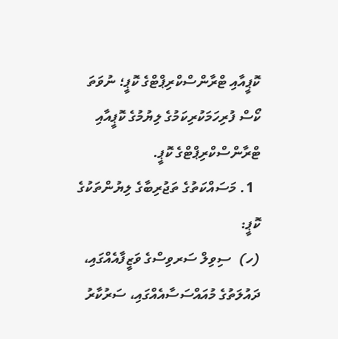ކޮޕީއާއި ޓްރާންސްކްރިޕްޓްގެ ކޮޕީ؛ ނުވަތަ ކޯސް ފުރިހަމަކުރިކަމުގެ ލިޔުމުގެ ކޮޕީއާއި ޓްރާންސްކްރިޕްޓްގެ ކޮޕީ.
  1. މަސައްކަތުގެ ތަޖުރިބާގެ ލިޔުންތަކުގެ ކޮޕީ:
(ހ)  ސިވިލް ސަރވިސްގެ ވަޒީފާއެއްގައި، ދައުލަތުގެ މުއައްސަސާއެއްގައި، ސަރުކާރު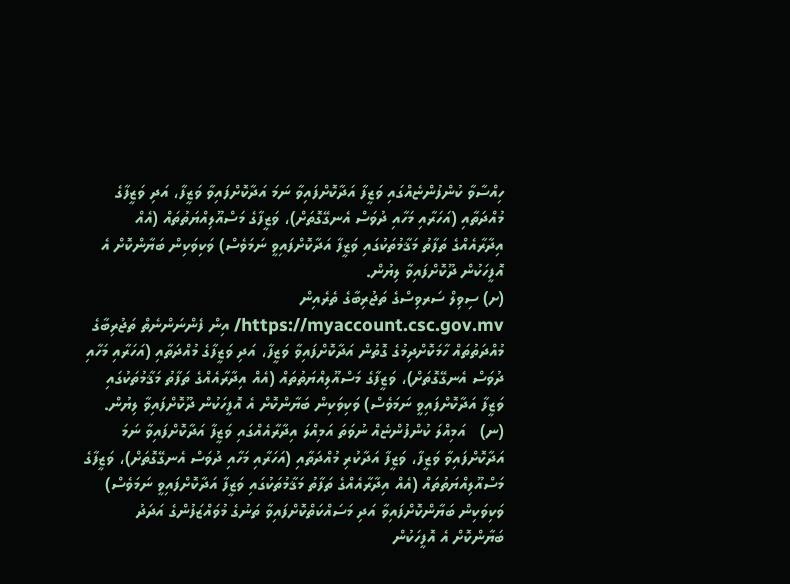ހިއްސާވާ ކުންފުންޏެއްގައި ވަޒީފާ އަދާކޮށްފައިވާ ނަމަ އަދާކޮށްފައިވާ ވަޒީފާ، އަދި ވަޒީފާގެ މުއްދަތާއި (އަހަރާއި މަހާއި ދުވަސް އެނގޭގޮތަށް)، ވަޒީފާގެ މަސްއޫލިއްޔަތުތައް (އެއް އިދާރާއެއްގެ ތަފާތު މަޤާމުތަކުގައި ވަޒީފާ އަދާކޮށްފައިވީ ނަމަވެސް) ވަކިވަކިން ބަޔާންކޮށް އެ އޮފީހަކުން ދޫކޮށްފައިވާ ލިޔުން.
(ށ) ސިވިލް ސަރވިސްގެ ތަޖުރިބާގެ ތެރެއިން https://myaccount.csc.gov.mv/ އިން ފެންނަންނެތް ތަޖުރިބާގެ މުއްދަތުތައް ހާމަކޮށްދިމުގެ ގޮތުން އަދާކޮށްފައިވާ ވަޒީފާ، އަދި ވަޒީފާގެ މުއްދަތާއި (އަހަރާއި މަހާއި ދުވަސް އެނގޭގޮތަށް)، ވަޒީފާގެ މަސްއޫލިއްޔަތުތައް (އެއް އިދާރާއެއްގެ ތަފާތު މަޤާމުތަކުގައި ވަޒީފާ އަދާކޮށްފައިވީ ނަމަވެސް) ވަކިވަކިން ބަޔާންކޮށް އެ އޮފީހަކުން ދޫކޮށްފައިވާ ލިޔުން.
(ނ)   އަމިއްލަ ކުންފުންޏެއް ނުވަތަ އަމިއްލަ އިދާރާއެއްގައި ވަޒީފާ އަދާކޮށްފައިވާ ނަމަ އަދާކޮށްފައިވާ ވަޒީފާ، ވަޒީފާ އަދާކުރި މުއްދަތާއި (އަހަރާއި މަހާއި ދުވަސް އެނގޭގޮތަށް)، ވަޒީފާގެ މަސްއޫލިއްޔަތުތައް (އެއް އިދާރާއެއްގެ ތަފާތު މަޤާމުތަކުގައި ވަޒީފާ އަދާކޮށްފައިވީ ނަމަވެސް) ވަކިވަކިން ބަޔާންކޮށްފައިވާ އަދި މަސައްކަތްކޮށްފައިވާ ތަނުގެ މުވައްޒަފުންގެ އަދަދު ބަޔާންކޮށް އެ އޮފީހަކުން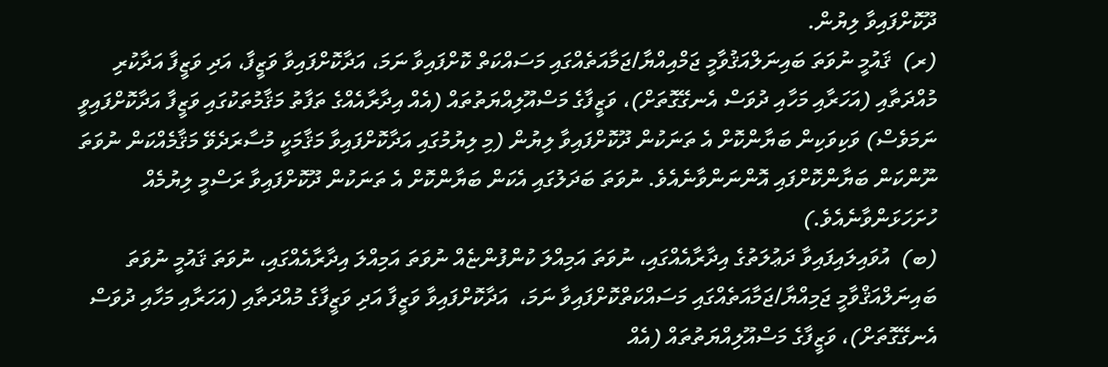ދޫކޮށްފައިވާ ލިޔުން.
(ރ)  ޤައުމީ ނުވަތަ ބައިނަލްއަޤުވާމީ ޖަމްއިއްޔާ/ޖަމާއަތެއްގައި މަސައްކަތް ކޮށްފައިވާ ނަމަ، އަދާކޮށްފައިވާ ވަޒީފާ، އަދި ވަޒީފާ އަދާކުރި މުއްދަތާއި (އަހަރާއި މަހާއި ދުވަސް އެނގޭގޮތަށް)، ވަޒީފާގެ މަސްއޫލިއްޔަތުތައް (އެއް އިދާރާއެއްގެ ތަފާތު މަޤާމުތަކުގައި ވަޒީފާ އަދާކޮށްފައިވީ ނަމަވެސް) ވަކިވަކިން ބަޔާންކޮށް އެ ތަނަކުން ދޫކޮށްފައިވާ ލިޔުން (މި ލިޔުމުގައި އަދާކޮށްފައިވާ މަޤާމަކީ މުސާރަދެވޭ މަޤާމެއްކަން ނުވަތަ ނޫންކަން ބަޔާންކޮށްފައި އޮންނަންވާނެއެވެ. ނުވަތަ ބަދަލުގައި އެކަން ބަޔާންކޮށް އެ ތަނަކުން ދޫކޮށްފައިވާ ރަސްމީ ލިޔުމެއް ހުށަހަޅަންވާނެއެވެ.)
(ބ)  އުވައިލައިފައިވާ ދަޢުލަތުގެ އިދާރާއެއްގައި، ނުވަތަ އަމިއްލަ ކުންފުންޏެއް ނުވަތަ އަމިއްލަ އިދާރާއެއްގައި، ނުވަތަ ޤައުމީ ނުވަތަ ބައިނަލްއަޤްވާމީ ޖަމިއްޔާ/ޖަމާއަތެއްގައި މަސައްކަތްކޮށްފައިވާ ނަމަ،  އަދާކޮށްފައިވާ ވަޒީފާ އަދި ވަޒީފާގެ މުއްދަތާއި (އަހަރާއި މަހާއި ދުވަސް އެނގޭގޮތަށް)، ވަޒީފާގެ މަސްއޫލިއްޔަތުތައް (އެއް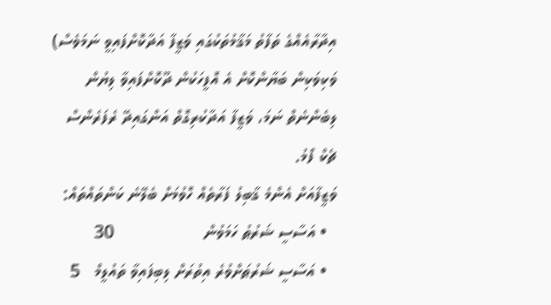އިދާރާއެއްގެ ތަފާތު މަޤާމުތަކުގައި ވަޒީފާ އަދާކޮށްފައިވީ ނަމަވެސް) ވަކިވަކިން ބަޔާންކޮށް އެ އޮފީހަކުން ދޫކޮށްފައިވާ ލިޔުން ލިބެންނެތް ނަމަ، ވަޒީފާ އަދާކުރިގޮތް އަންގައިދޭ ރެފަރެންސް ޗެކް ފޯމު.
ވަޒީފާއަށް އެންމެ ޤާބިލު ފަރާތެއް ހޮވުމަށް ބެލޭނެ ކަންތައްތައް:
  • އަސާސީ ޝަރުޠު ހަމަވުން                   30
  • އަސާސީ ޝަރުޠަށްވުރެ އިތުރަށް ލިބިފައިވާ ތައުލީމް   5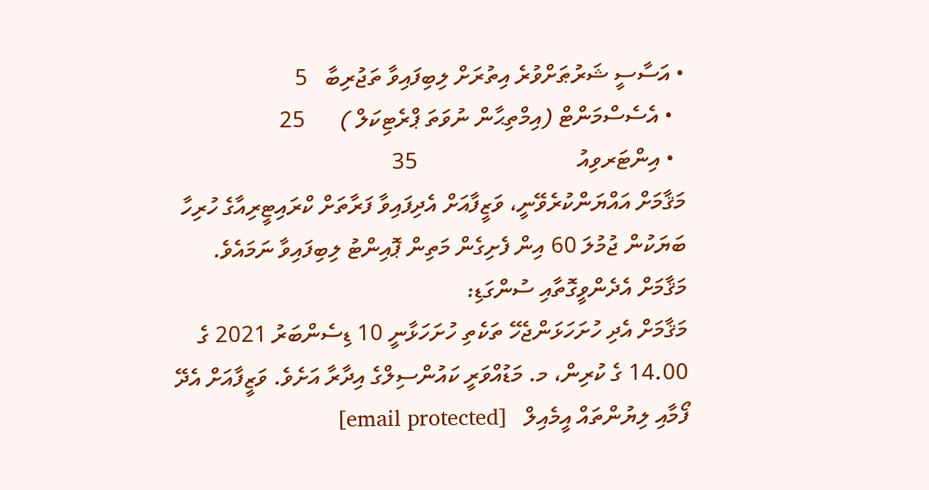• އަސާސީ ޝަރުޠަށްވުރެ އިތުރަށް ލިބިފައިވާ ތަޖުރިބާ   5
  • އެސެސްމަންޓް (އިމްތިޙާން ނުވަތަ ޕްރެޓިކަލް )      25
  • އިންޓަރވިއު                            35
މަޤާމަށް އައްޔަންކުރެވޭނީ، ވަޒީފާއަށް އެދިފައިވާ ފަރާތަށް ކްރައިޓީރިއާގެ ހުރިހާ ބަޔަކުން ޖުމުލަ 60 އިން ފެށިގެން މަތިން ޕޮއިންޓު ލިބިފައިވާ ނަމައެވެ.
މަޤާމަށް އެދެންވީގޮތާއި ސުންގަޑި:
މަޤާމަށް އެދި ހުށަހަޅަންޖެހޭ ތަކެތި ހުށަހަޅާނީ 10 ޑިސެންބަރު 2021 ގެ 14.00 ގެ ކުރިން، މ. މަޑުއްވަރީ ކައުންސިލްގެ އިދާރާ އަށެވެ. ވަޒީފާއަށް އެދޭ ފޯމާއި ލިޔުންތައް އީމެއިލް   [email protected]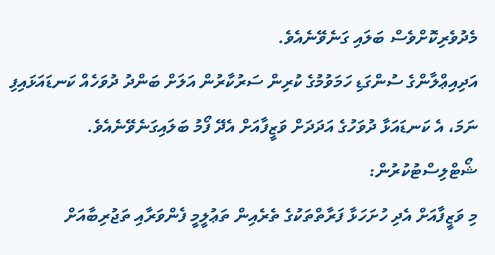މެދުވެރިކޮށްވެސް ބަލައި ގަނެވޭނެއެވެ.
އަދިއިޢްލާންގެ ސުންގަޑި ހަމަވުމުގެ ކުރިން ސަރުކާރުން އަލަށް ބަންދު ދުވަހެއް ކަނޑައަޅައިފި ނަމަ، އެ ކަނޑައަޅާ ދުވަހުގެ އަދަދަށް ވަޒީފާއަށް އެދޭ ފޯމު ބަލައިގަނެވޭނެއެވެ.
ޝޯޓްލިސްޓުކުރުން:
މި ވަޒީފާއަށް އެދި ހުށަހަޅާ ފަރާތްތަކުގެ ތެރެއިން ތަޢުލީމީ ފެންވަރާއި ތަޖުރިބާއަށް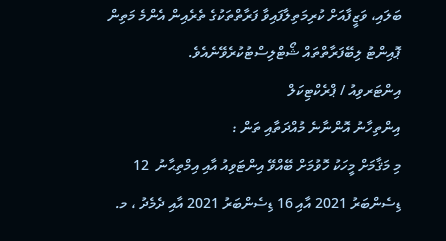ބަލައި، ވަޒީފާއަށް ކުރިމަތިލާފައިވާ ފަރާތްތަކުގެ ތެރެއިން އެންމެ މަތިން ޕޮއިންޓު ލިބޭފަރާތްތައް ޝޯޓްލިސްޓުކުރެވޭނެއެވެ.
އިންޓަރވިއު / ޕްރެކްޓިކަލް
އިންތިހާނު އޮންނާނެ މުއްދަތާއި ތަން :
މި މަޤާމަށް މީހަކު ހޮވުމަށް ބޭއްވޭ އިންޓަވިއު އާއި އިމްތިޙާނު  12 ޑިސެންބަރު 2021 އާއި 16 ޑިސެންބަރު 2021 އާއި ދެމެދު ، މ.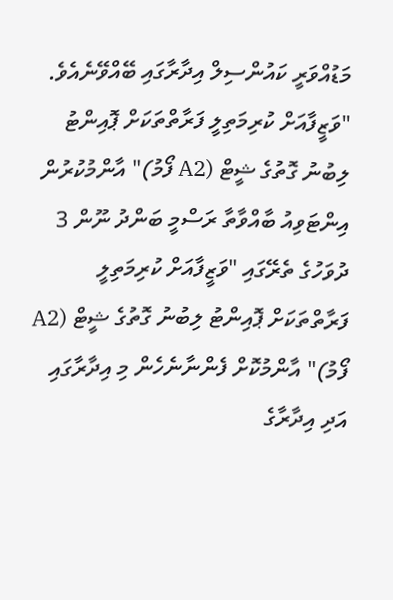މަޑުއްވަރީ ކައުންސިލް އިދާރާގައި ބޭއްވޭނެއެވެ.
"ވަޒީފާއަށް ކުރިމަތިލީ ފަރާތްތަކަށް ޕޮއިންޓު ލިބުނު ގޮތުގެ ޝީޓް (A2 ފޯމު)" އާންމުކުރުން
އިންޓަވިއު ބާއްވާތާ ރަސްމީ ބަންދު ނޫން 3 ދުވަހުގެ ތެރޭގައި "ވަޒީފާއަށް ކުރިމަތިލީ ފަރާތްތަކަށް ޕޮއިންޓު ލިބުނު ގޮތުގެ ޝީޓް (A2 ފޯމު)" އާންމުކޮށް ފެންނާނެހެން މި އިދާރާގައި އަދި އިދާރާގެ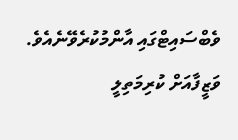ވެބްސައިޓްގައި އާންމުކުރެވޭނެއެވެ. ވަޒީފާއަށް ކުރިމަތިލީ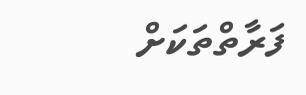ފަރާތްތަކަށް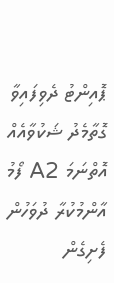ޕޮއިންޓު ދެވިފައިވާ ގޮތާމެދު ޝަކުވާއެއް އޮތްނަމަ A2 ފޯމު އާންމުކުރާ ދުވަހުން ފެށިގެން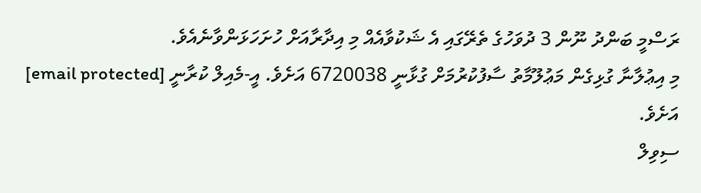ރަސްމީ ބަންދު ނޫން 3 ދުވަހުގެ ތެރޭގައި އެ ޝަކުވާއެއް މި އިދާރާއަށް ހުށަހަޅަންވާނެއެވެ.
މި އިޢުލާނާ ގުޅިގެން މަޢުލޫމާތު ސާފުކުރުމަށް ގުޅާނީ 6720038 އަށެވެ. އީ-މެއިލް ކުރާނީ [email protected] އަށެވެ.
ސިވިލް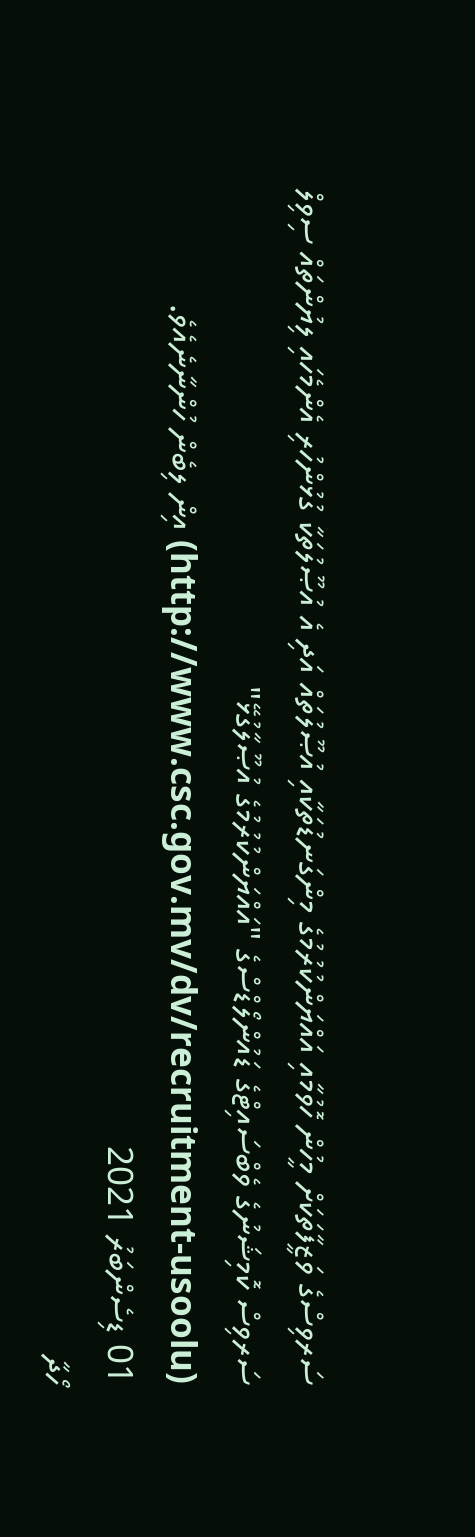ސަރވިސްގެ ވަޒީފާތަކަށް މީހުން ހޮވުމާއި އައްޔަންކުރުމުގެ މިންގަނޑުތަކާއި އުޞޫލުތައް އަދި އެ އުޞޫލުތަކާ ގުޅުންހުރި އެންމެހައި ލިޔުންތައް ސިވިލް ސަރވިސް ކޮމިޝަނުގެ ވެބްސައިޓްގެ ޑައުންލޯޑްސްގެ "އައްޔަންކުރުމުގެ އުޞޫލާގުޅޭ" (http://www.csc.gov.mv/dv/recruitment-usoolu) އިން ލިބެން ހުންނާނެއެވެ.
01 ޑިސެންބަރު 2021
ހޯދާ